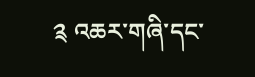༉ འཆར་གཞི་དང་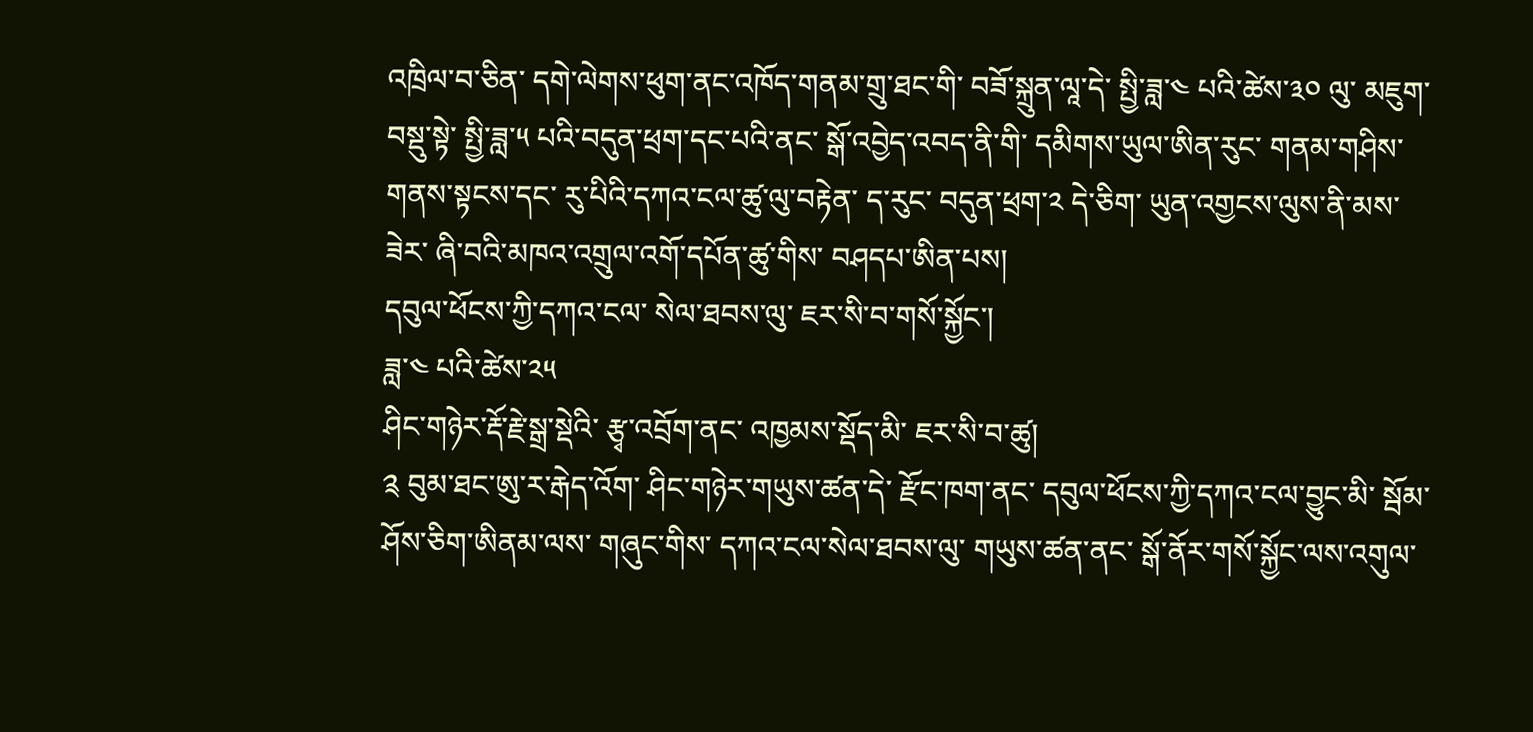འཁྲིལ་བ་ཅིན་ དགེ་ལེགས་ཕུག་ནང་འཁོད་གནམ་གྲུ་ཐང་གི་ བཟོ་སྐྲུན་ལཱ་དེ་ སྤྱི་ཟླ་༤ པའི་ཚེས་༣༠ ལུ་ མཇུག་བསྡུ་སྟེ་ སྤྱི་ཟླ་༥ པའི་བདུན་ཕྲག་དང་པའི་ནང་ སྒོ་འབྱེད་འབད་ནི་གི་ དམིགས་ཡུལ་ཨིན་རུང་ གནམ་གཤིས་གནས་སྟངས་དང་ རུ་པིའི་དཀའ་ངལ་ཚུ་ལུ་བརྟེན་ ད་རུང་ བདུན་ཕྲག་༢ དེ་ཅིག་ ཡུན་འགྱངས་ལུས་ནི་མས་ཟེར་ ཞི་བའི་མཁའ་འགྲུལ་འགོ་དཔོན་ཚུ་གིས་ བཤདཔ་ཨིན་པས།
དབུལ་ཕོངས་ཀྱི་དཀའ་ངལ་ སེལ་ཐབས་ལུ་ ཇར་སི་བ་གསོ་སྐྱོང་།
ཟླ་༤ པའི་ཚེས་༢༥
ཤིང་གཉེར་རྡོ་རྗེ་སྒྲ་སྡེའི་ རྩྭ་འབྲོག་ནང་ འཁྱམས་སྡོད་མི་ ཇར་སི་བ་ཚུ།
༉ བུམ་ཐང་ཨུ་ར་རྒེད་འོག་ ཤིང་གཉེར་གཡུས་ཚན་དེ་ རྫོང་ཁག་ནང་ དབུལ་ཕོངས་ཀྱི་དཀའ་ངལ་བྱུང་མི་ སྦོམ་ཤོས་ཅིག་ཨིནམ་ལས་ གཞུང་གིས་ དཀའ་ངལ་སེལ་ཐབས་ལུ་ གཡུས་ཚན་ནང་ སྒོ་ནོར་གསོ་སྐྱོང་ལས་འགུལ་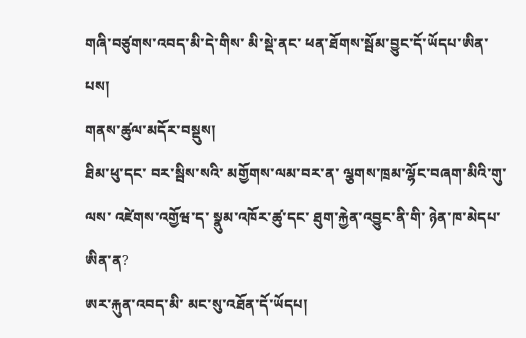གཞི་བཙུགས་འབད་མི་དེ་གིས་ མི་སྡེ་ནང་ ཕན་ཐོགས་སྦོམ་བྱུང་དོ་ཡོདཔ་ཨིན་པས།
གནས་ཚུལ་མདོར་བསྡུས།
ཐིམ་ཕུ་དང་ བར་སྦིས་སའི་ མགྱོགས་ལམ་བར་ན་ ལྕགས་ཁྲམ་ལྷོང་བཞག་མིའི་གུ་ལས་ འཛེགས་འགྱོཝ་ད་ སྣུམ་འཁོར་ཚུ་དང་ ཐུག་རྐྱེན་འབྱུང་ནི་གི་ ཉེན་ཁ་མེདཔ་ཨིན་ན?
ཨར་རྐུན་འབད་མི་ མང་སུ་འཐོན་དོ་ཡོདཔ།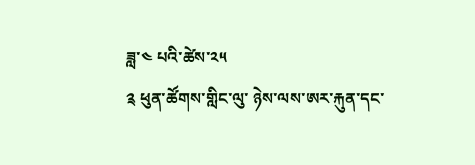ཟླ་༤ པའི་ཚེས་༢༥
༉ ཕུན་ཚོགས་གླིང་ལུ་ ཉེས་ལས་ཨར་རྐུན་དང་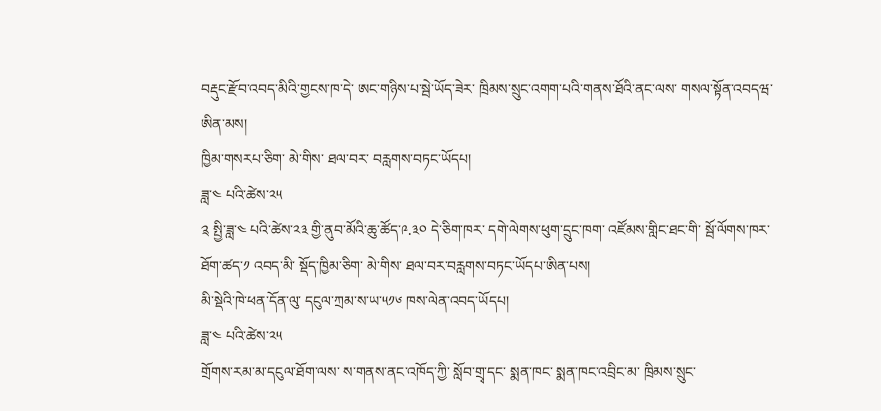བརྡུང་རྫོབ་འབད་མིའི་གྱངས་ཁ་དེ་ ཨང་གཉིས་པ་སྦེ་ཡོད་ཟེར་ ཁྲིམས་སྲུང་འགག་པའི་གནས་ཐོའི་ནང་ལས་ གསལ་སྟོན་འབདཝ་ཨིན་མས།
ཁྱིམ་གསརཔ་ཅིག་ མེ་གིས་ ཐལ་བར་ བརླགས་བཏང་ཡོདཔ།
ཟླ་༤ པའི་ཚེས་༢༥
༉ སྤྱི་ཟླ་༤ པའི་ཚེས་༢༣ གྱི་ནུབ་མོའི་ཆུ་ཚོད་༩.༣༠ དེ་ཅིག་ཁར་ དགེ་ལེགས་ཕུག་དྲུང་ཁག་ འཛོམས་གླིང་ཐང་གི་ སྦོ་ལོགས་ཁར་ ཐོག་ཚད་༡ འབད་མི་ སྡོད་ཁྱིམ་ཅིག་ མེ་གིས་ ཐལ་བར་བརླགས་བཏང་ཡོདཔ་ཨིན་པས།
མི་སྡེའི་ཁེ་ཕན་དོན་ལུ་ དངུལ་ཀྲམ་ས་ཡ་༥༡༦ ཁས་ལེན་འབད་ཡོདཔ།
ཟླ་༤ པའི་ཚེས་༢༥
གྲོགས་རམ་མ་དངུལ་ཐོག་ལས་ ས་གནས་ནང་འཁོད་ཀྱི་ སློབ་གྲྭ་དང་ སྨན་ཁང་ སྨན་ཁང་འབྲིང་མ་ ཁྲིམས་སྲུང་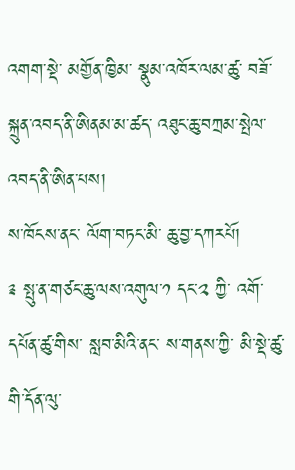འགག་སྡེ་ མགྱོན་ཁྱིམ་ སྣུམ་འཁོར་ལམ་ཚུ་ བཟོ་སྐྲུན་འབད་ནི་ཨིནམ་མ་ཚད་ འཐུང་ཆུ་བཀྲམ་སྤེལ་འབད་ནི་ཨིན་པས།
ས་ཁོངས་ནང་ ལོག་བཏང་མི་ ཆུ་བྱ་དཀརཔོ།
༉ སྤུ་ན་གཙང་ཆུ་ལས་འགུལ་༡ དང་༢ ཀྱི་ འགོ་དཔོན་ཚུ་གིས་ སླབ་མིའི་ནང་ ས་གནས་ཀྱི་ མི་སྡེ་ཚུ་གི་དོན་ལུ་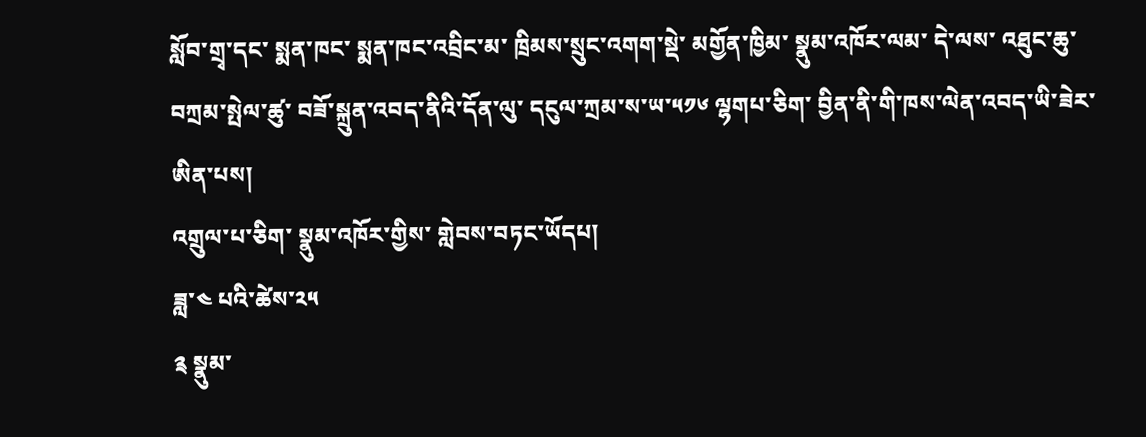སློབ་གྲྭ་དང་ སྨན་ཁང་ སྨན་ཁང་འབྲིང་མ་ ཁྲིམས་སྲུང་འགག་སྡེ་ མགྱོན་ཁྱིམ་ སྣུམ་འཁོར་ལམ་ དེ་ལས་ འཐུང་ཆུ་བཀྲམ་སྤེལ་ཚུ་ བཟོ་སྐྲུན་འབད་ནིའི་དོན་ལུ་ དངུལ་ཀྲམ་ས་ཡ་༥༡༦ ལྷགཔ་ཅིག་ བྱིན་ནི་གི་ཁས་ལེན་འབད་ཡི་ཟེར་ཨིན་པས།
འགྲུལ་པ་ཅིག་ སྣུམ་འཁོར་གྱིས་ གླེབས་བཏང་ཡོདཔ།
ཟླ་༤ པའི་ཚེས་༢༥
༉ སྣུམ་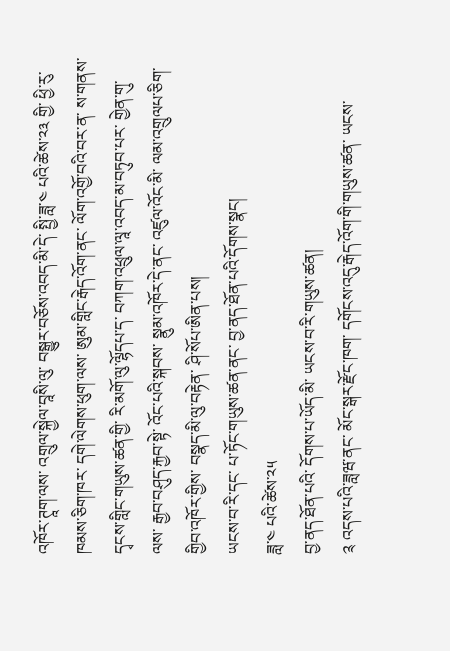འཁོར་ཊཱག་ལས་ འགྲུལ་སྐྱེལ་བཱསི་ལུ་ བསྒྱུར་བཅོས་འབད་མི་དེ་ སྤྱི་ཟླ་༤ པའི་ཚེས་༢༣ གྱི་ ཕྱི་རུ་ཁམས་ཅིག་ཁར་ དགེ་ལེགས་ཕུག་ལས་ ཨུམ་གླིང་རྒེད་འོག་ནང་ ལོག་འགྱོ་བའི་བར་ན་ ས་གནས་དྭངས་གླིང་གཡུས་ཚན་གྱི་ རི་མགོ་ལུ་ལྷོདཔ་ད་ བཀག་འཕྲུལ་ལཱ་འབད་མ་བཏུབ་པར་ གྱེན་གུ་ལས་ རྒྱབ་བཤུད་རྐྱབ་སྟེ་ འོང་པའི་སྐབས་ སྣུམ་འཁོར་དེ་ནང་ འཛུལ་འོང་མི་ ལམ་འགྲུལཔ་ཅིག་ གྱིབ་འཁོར་གྱིས་ བསྣད་མི་ལུ་བརྟེན་ ཤི་སོཔ་ཨིན་པས།
ཡངས་བ་རི་དང་ པ་ཏོང་གཡུས་ཚན་ནང་ བྱ་ནད་ཐོན་པའི་དོགས་སྣང།
ཟླ་༤ པའི་ཚེས་༢༥
བྱ་ནད་ཐོན་པའི་ དོགས་པ་ཡོད་མི་ ཡངས་བ་རི་གཡུས་ཚན།
༉ འདས་པའི་ཟླཝ་ནང་ མོང་སྒར་རྫོང་ཁག་ དགོངས་འདུ་རྒེད་འོག་གི་གཡུས་ཚན་ ཡངས་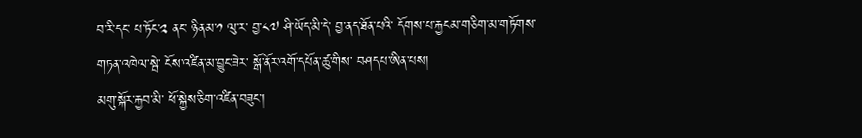བ་རི་དང་ པ་ཏོང་༢ ནང་ ཉིནམ་༡ ལུ་ར་ བྱ་༨༧ ཤི་ཡོད་མི་དེ་ བྱ་ནད་ཐོན་པའི་ དོགས་པ་རྐྱངམ་གཅིག་མ་གཏོགས་ གཏན་འཁེལ་སྦེ་ ངོས་འཛིན་མ་བྱུང་ཟེར་ སྒོ་ནོར་འགོ་དཔོན་ཚུ་གིས་ བཤདཔ་ཨིན་པས།
མགུ་སྐོར་རྐྱབ་མི་ ཕོ་སྐྱེས་ཅིག་འཛིན་བཟུང་།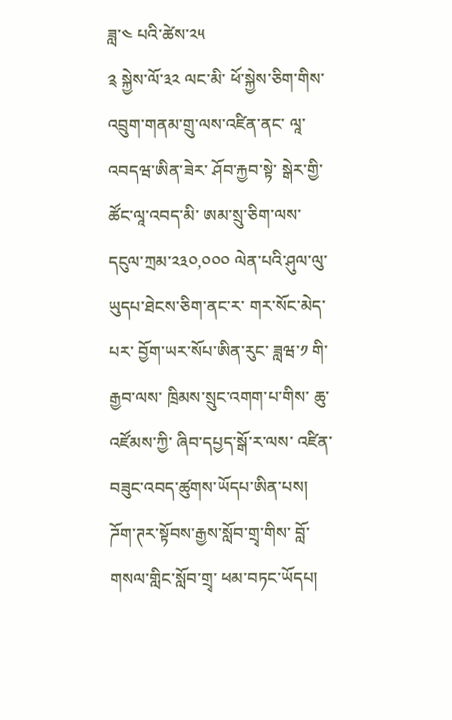ཟླ་༤ པའི་ཚེས་༢༥
༉ སྐྱེས་ལོ་༣༢ ལང་མི་ ཕོ་སྐྱེས་ཅིག་གིས་ འབྲུག་གནམ་གྲུ་ལས་འཛིན་ནང་ ལཱ་འབདཝ་ཨིན་ཟེར་ ཤོབ་རྐྱབ་སྟེ་ སྒེར་གྱི་ཚོང་ལཱ་འབད་མི་ ཨམ་སྲུ་ཅིག་ལས་ དངུལ་ཀྲམ་༢༣༠,༠༠༠ ལེན་པའི་ཤུལ་ལུ་ ཡུདཔ་ཐེངས་ཅིག་ནང་ར་ གར་སོང་མེད་པར་ བྱོག་ཡར་སོཔ་ཨིན་རུང་ ཟླཝ་༡ གི་རྒྱབ་ལས་ ཁྲིམས་སྲུང་འགག་པ་གིས་ ཆུ་འཛོམས་ཀྱི་ ཞིབ་དཔྱད་སྒོ་ར་ལས་ འཛིན་བཟུང་འབད་ཚུགས་ཡོདཔ་ཨིན་པས།
ཌོག་ཊར་སྟོབས་རྒྱས་སློབ་གྲྭ་གིས་ བློ་གསལ་གླིང་སློབ་གྲྭ་ ཕམ་བཏང་ཡོདཔ།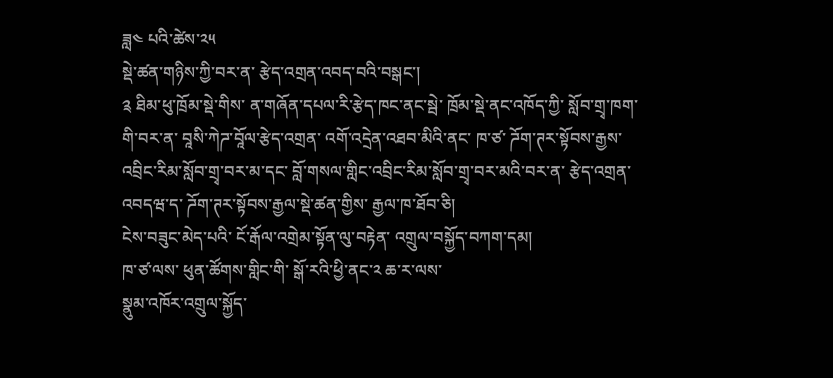ཟླ༤ པའི་ཚེས་༢༥
སྡེ་ཚན་གཉིས་ཀྱི་བར་ན་ རྩེད་འགྲན་འབད་བའི་བསྒང་།
༉ ཐིམ་ཕུ་ཁྲོམ་སྡེ་གིས་ ན་གཞོན་དཔལ་རི་རྩེད་ཁང་ནང་སྦེ་ ཁྲོམ་སྡེ་ནང་འཁོད་ཀྱི་ སློབ་གྲྭ་ཁག་གི་བར་ན་ བཱསི་ཀེཌ་བཱོལ་རྩེད་འགྲན་ འགོ་འདྲེན་འཐབ་མིའི་ནང་ ཁ་ཙ་ ཌོག་ཊར་སྟོབས་རྒྱས་འབྲིང་རིམ་སློབ་གྲྭ་བར་མ་དང་ བློ་གསལ་གླིང་འབྲིང་རིམ་སློབ་གྲྭ་བར་མའི་བར་ན་ རྩེད་འགྲན་འབདཝ་ད་ ཌོག་ཊར་སྟོབས་རྒྱལ་སྡེ་ཚན་གྱིས་ རྒྱལ་ཁ་ཐོབ་ཅི།
ངེས་བཟུང་མེད་པའི་ ངོ་རྒོལ་འགྲེམ་སྟོན་ལུ་བརྟེན་ འགྲུལ་བསྐྱོད་བཀག་དམ།
ཁ་ཙ་ལས་ ཕུན་ཚོགས་གླིང་གི་ སྒོ་རའི་ཕྱི་ནང་༢ ཆ་ར་ལས་
སྣུམ་འཁོར་འགྲུལ་སྐྱོད་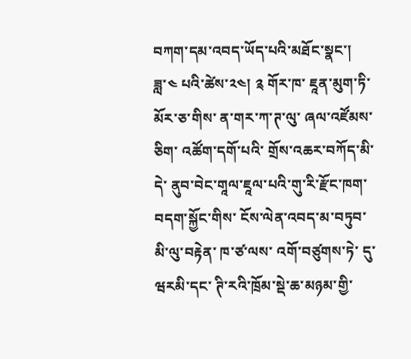བཀག་དམ་འབད་ཡོད་པའི་མཐོང་སྣང་།
ཟླ་༤ པའི་ཚེས་༢༤། ༉ གོར་ཁ་ ཇཱན་མུག་ཏི་ མོར་ཅ་གིས་ ན་གར་ཀ་ཊ་ལུ་ ཞལ་འཛོམས་ཅིག་ འཚོག་དགོ་པའི་ གྲོས་འཆར་བཀོད་མི་དེ་ ནུབ་བེང་གཱལ་ཇཱལ་པའི་གུ་རི་རྫོང་ཁག་བདག་སྐྱོང་གིས་ ངོས་ལེན་འབད་མ་བཏུབ་མི་ལུ་བརྟེན་ ཁ་ཙ་ལས་ འགོ་བཙུགས་ཏེ་ དུ་ཝརམི་དང་ ཊི་རའི་ཁྲོམ་སྡེ་ཆ་མཉམ་གྱི་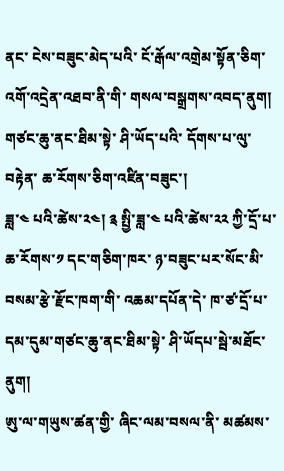ནང་ ངེས་བཟུང་མེད་པའི་ ངོ་རྒོལ་འགྲེམ་སྟོན་ཅིག་ འགོ་འདྲེན་འཐབ་ནི་གི་ གསལ་བསྒྲགས་འབད་ནུག།
གཙང་ཆུ་ནང་ཐིམ་སྟེ་ ཤི་ཡོད་པའི་ དོགས་པ་ལུ་བརྟེན་ ཆ་རོགས་ཅིག་འཛིན་བཟུང་།
ཟླ་༤ པའི་ཚེས་༢༤། ༉ སྤྱི་ཟླ་༤ པའི་ཚེས་༢༢ ཀྱི་དྲོ་པ་ ཆ་རོགས་༡ དང་གཅིག་ཁར་ ཉ་བཟུང་པར་སོང་མི་ བསམ་རྩེ་རྫོང་ཁག་གི་ འཆམ་དཔོན་དེ་ ཁ་ཙ་དྲོ་པ་ དམ་དུམ་གཙང་ཆུ་ནང་ཐིམ་སྟེ་ ཤི་ཡོདཔ་སྦེ་མཐོང་ནུག།
ཨུ་ལ་གཡུས་ཚན་གྱི་ ཞིང་ལམ་བསལ་ནི་ མཚམས་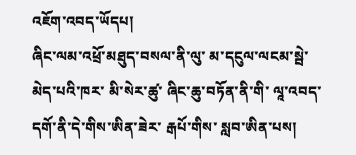འཇོག་འབད་ཡོདཔ།
ཞིང་ལམ་འཕྲོ་མཐུད་བསལ་ནི་ལུ་ མ་དངུལ་ལངམ་སྦེ་ མེད་པའི་ཁར་ མི་སེར་ཚུ་ ཞིང་ཆུ་བཏོན་ནི་གི་ ལཱ་འབད་དགོ་ནི་དེ་གིས་ཨིན་ཟེར་ རྒཔོ་གིས་ སླབ་ཨིན་པས།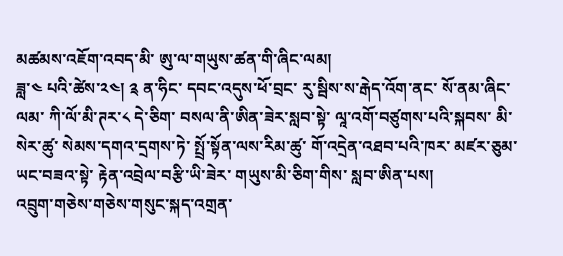མཚམས་འཇོག་འབད་མི་ ཨུ་ལ་གཡུས་ཚན་གི་ཞིང་ལམ།
ཟླ་༤ པའི་ཚེས་༢༤། ༉ ན་ཧིང་ དབང་འདུས་ཕོ་བྲང་ རུ་སྦིས་ས་རྒེད་འོག་ནང་ སོ་ནམ་ཞིང་ལམ་ ཀི་ལོ་མི་ཊར་༨ དེ་ཅིག་ བསལ་ནི་ཨིན་ཟེར་སླབ་སྟེ་ ལཱ་འགོ་བཙུགས་པའི་སྐབས་ མི་སེར་ཚུ་ སེམས་དགའ་དྲགས་ཏེ་ སྤྲོ་སྟོན་ལས་རིམ་ཚུ་ གོ་འདྲེན་འཐབ་པའི་ཁར་ མཛར་ཅུམ་ཡང་བཟའ་སྟེ་ རྟེན་འབྲེལ་བརྩི་ཡི་ཟེར་ གཡུས་མི་ཅིག་གིས་ སླབ་ཨིན་པས།
འབྲུག་གཅེས་གཅེས་གསུང་སྐད་འགྲན་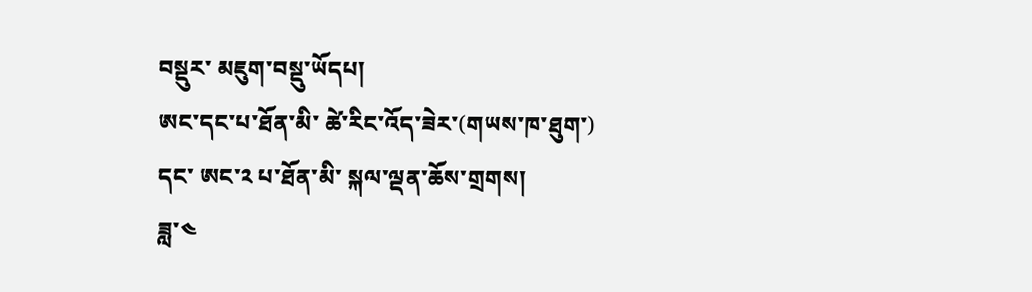བསྡུར་ མཇུག་བསྡུ་ཡོདཔ།
ཨང་དང་པ་ཐོན་མི་ ཚེ་རིང་འོད་ཟེར་(གཡས་ཁ་ཐུག་)
དང་ ཨང་༢ པ་ཐོན་མི་ སྐལ་ལྡན་ཆོས་གྲགས།
ཟླ་༤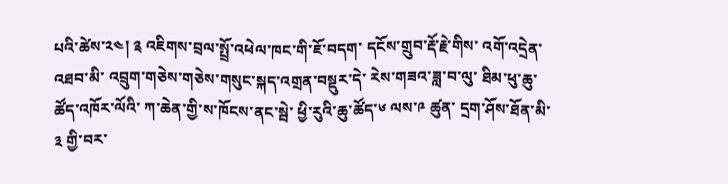པའི་ཚེས་༢༤། ༉ འཇིགས་བྲལ་སྤྲོ་འཕེལ་ཁང་གི་ཇོ་བདག་ དངོས་གྲུབ་རྡོ་རྗེ་གིས་ འགོ་འདྲེན་འཐབ་མི་ འབྲུག་གཅེས་གཅེས་གསུང་སྐད་འགྲན་བསྡུར་དེ་ རེས་གཟའ་ཟླ་བ་ལུ་ ཐིམ་ཕུ་ཆུ་ཚོད་འཁོར་ལོའི་ ཀ་ཆེན་གྱི་ས་ཁོངས་ནང་སྦེ་ ཕྱི་རུའི་ཆུ་ཚོད་༦ ལས་༩ ཚུན་ དྲག་ཤོས་ཐོན་མི་༣ གྱི་བར་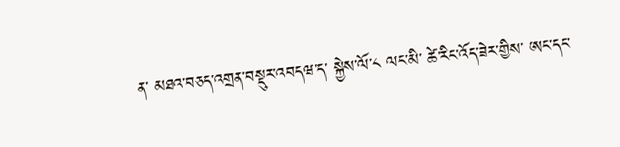ན་ མཐའ་བཅད་འགྲན་བསྡུར་འབདཝ་ད་ སྐྱེས་ལོ་༨ ལང་མི་ ཚེ་རིང་འོད་ཟེར་གྱིས་ ཨང་དང་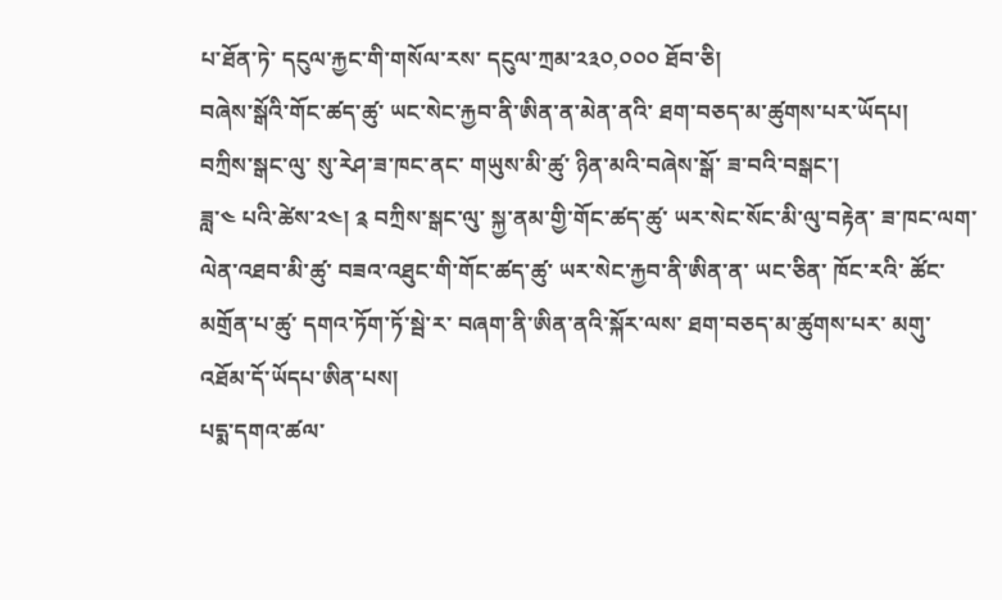པ་ཐོན་ཏེ་ དངུལ་རྐྱང་གི་གསོལ་རས་ དངུལ་ཀྲམ་༢༣༠,༠༠༠ ཐོབ་ཅི།
བཞེས་སྒོའི་གོང་ཚད་ཚུ་ ཡང་སེང་རྐྱབ་ནི་ཨིན་ན་མེན་ནའི་ ཐག་བཅད་མ་ཚུགས་པར་ཡོདཔ།
བཀྲིས་སྒང་ལུ་ སུ་རེཤ་ཟ་ཁང་ནང་ གཡུས་མི་ཚུ་ ཉིན་མའི་བཞེས་སྒོ་ ཟ་བའི་བསྒང་།
ཟླ་༤ པའི་ཚེས་༢༤། ༉ བཀྲིས་སྒང་ལུ་ སྐྱ་ནམ་གྱི་གོང་ཚད་ཚུ་ ཡར་སེང་སོང་མི་ལུ་བརྟེན་ ཟ་ཁང་ལག་ལེན་འཐབ་མི་ཚུ་ བཟའ་འཐུང་གི་གོང་ཚད་ཚུ་ ཡར་སེང་རྐྱབ་ནི་ཨིན་ན་ ཡང་ཅིན་ ཁོང་རའི་ ཚོང་མགྲོན་པ་ཚུ་ དགའ་ཏོག་ཏོ་སྦེ་ར་ བཞག་ནི་ཨིན་ནའི་སྐོར་ལས་ ཐག་བཅད་མ་ཚུགས་པར་ མགུ་འཐོམ་དོ་ཡོདཔ་ཨིན་པས།
པདྨ་དགའ་ཚལ་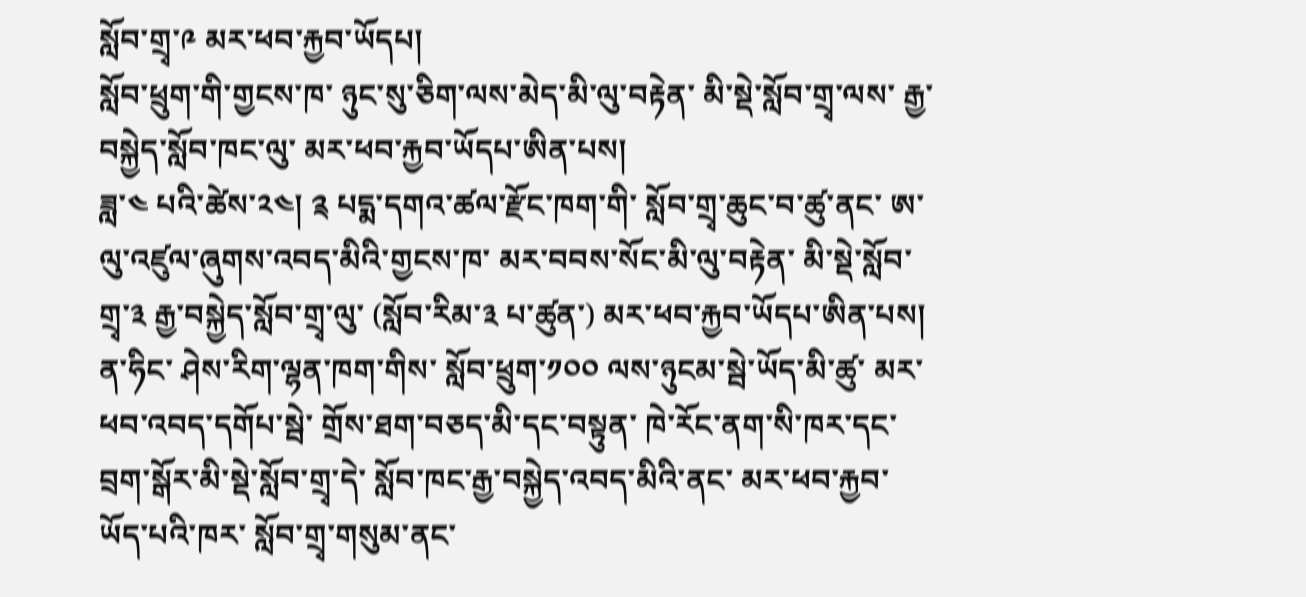སློབ་གྲྭ་༩ མར་ཕབ་རྐྱབ་ཡོདཔ།
སློབ་ཕྲུག་གི་གྱངས་ཁ་ ཉུང་སུ་ཅིག་ལས་མེད་མི་ལུ་བརྟེན་ མི་སྡེ་སློབ་གྲྭ་ལས་ རྒྱ་བསྐྱེད་སློབ་ཁང་ལུ་ མར་ཕབ་རྐྱབ་ཡོདཔ་ཨིན་པས།
ཟླ་༤ པའི་ཚེས་༢༤། ༉ པདྨ་དགའ་ཚལ་རྫོང་ཁག་གི་ སློབ་གྲྭ་ཆུང་བ་ཚུ་ནང་ ཨ་ལུ་འཛུལ་ཞུགས་འབད་མིའི་གྱངས་ཁ་ མར་བབས་སོང་མི་ལུ་བརྟེན་ མི་སྡེ་སློབ་གྲྭ་༣ རྒྱ་བསྐྱེད་སློབ་གྲྭ་ལུ་ (སློབ་རིམ་༣ པ་ཚུན་) མར་ཕབ་རྐྱབ་ཡོདཔ་ཨིན་པས།
ན་ཧིང་ ཤེས་རིག་ལྷན་ཁག་གིས་ སློབ་ཕྲུག་༡༠༠ ལས་ཉུངམ་སྦེ་ཡོད་མི་ཚུ་ མར་ཕབ་འབད་དགོཔ་སྦེ་ གྲོས་ཐག་བཅད་མི་དང་བསྟུན་ ཁེ་རོང་ནག་སི་ཁར་དང་ བྲག་སྒོར་མི་སྡེ་སློབ་གྲྭ་དེ་ སློབ་ཁང་རྒྱ་བསྐྱེད་འབད་མིའི་ནང་ མར་ཕབ་རྐྱབ་ཡོད་པའི་ཁར་ སློབ་གྲྭ་གསུམ་ནང་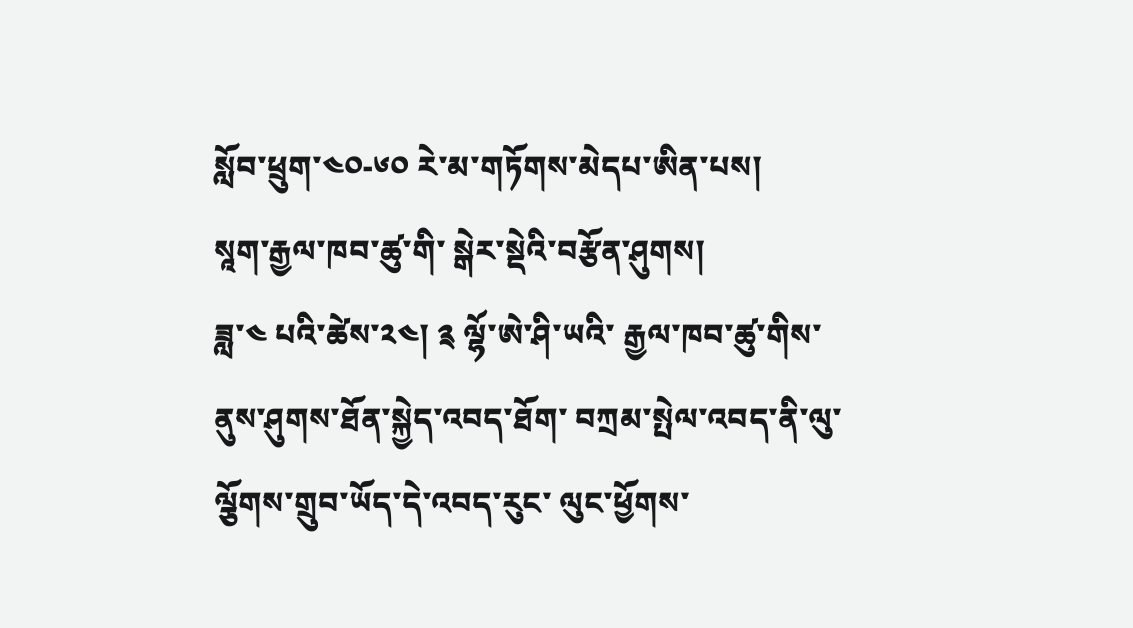སློབ་ཕྲུག་༤༠-༦༠ རེ་མ་གཏོགས་མེདཔ་ཨིན་པས།
སཱག་རྒྱལ་ཁབ་ཚུ་གི་ སྒེར་སྡེའི་བརྩོན་ཤུགས།
ཟླ་༤ པའི་ཚེས་༢༤། ༉ ལྷོ་ཨེ་ཤི་ཡའི་ རྒྱལ་ཁབ་ཚུ་གིས་ ནུས་ཤུགས་ཐོན་སྐྱེད་འབད་ཐོག་ བཀྲམ་སྤེལ་འབད་ནི་ལུ་ ལྕོགས་གྲུབ་ཡོད་དེ་འབད་རུང་ ལུང་ཕྱོགས་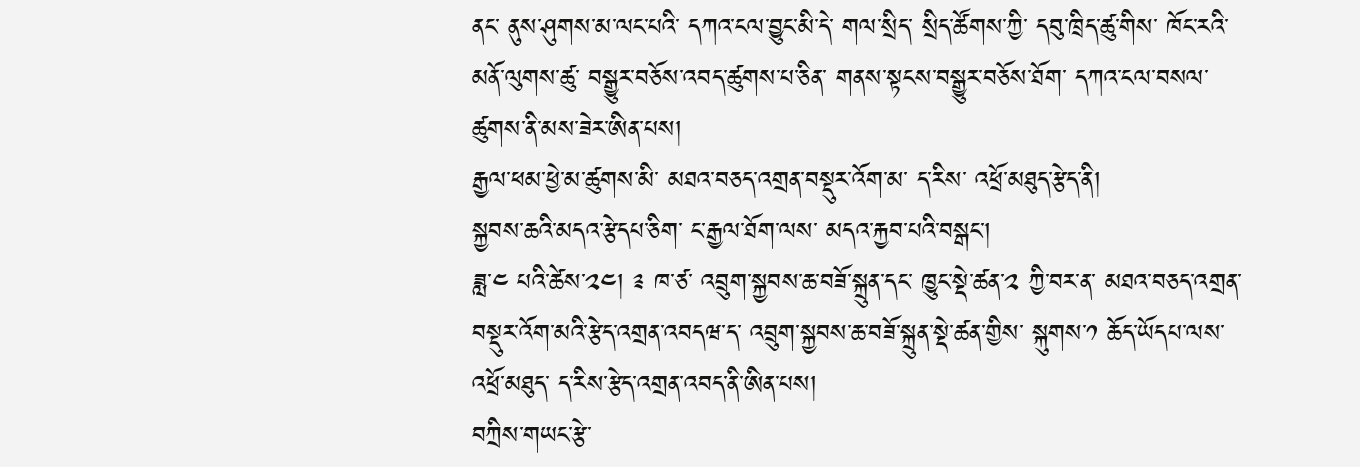ནང་ ནུས་ཤུགས་མ་ལང་པའི་ དཀའ་ངལ་བྱུང་མི་དེ་ གལ་སྲིད་ སྲིད་ཚོགས་ཀྱི་ དབུ་ཁྲིད་ཚུ་གིས་ ཁོང་རའི་ མནོ་ལུགས་ཚུ་ བསྒྱུར་བཅོས་འབད་ཚུགས་པ་ཅིན་ གནས་སྟངས་བསྒྱུར་བཅོས་ཐོག་ དཀའ་ངལ་བསལ་ཚུགས་ནི་མས་ཟེར་ཨིན་པས།
རྒྱལ་ཕམ་ཕྱེ་མ་ཚུགས་མི་ མཐའ་བཅད་འགྲན་བསྡུར་འོག་མ་ ད་རིས་ འཕྲོ་མཐུད་རྩེད་ནི།
སྐྱབས་ཆའི་མདའ་རྩེདཔ་ཅིག་ ང་རྒྱལ་ཐོག་ལས་ མདའ་རྐྱབ་པའི་བསྒང་།
ཟླ་༤ པའི་ཚེས་༢༤། ༉ ཁ་ཙ་ འབྲུག་སྐྱབས་ཆ་བཟོ་སྐྲུན་དང་ ཁྱུང་སྡེ་ཚན་༢ ཀྱི་བར་ན་ མཐའ་བཅད་འགྲན་བསྡུར་འོག་མའི་རྩེད་འགྲན་འབདཝ་ད་ འབྲུག་སྐྱབས་ཆ་བཟོ་སྐྲུན་སྡེ་ཚན་གྱིས་ སྐུགས་༡ ཆོད་ཡོདཔ་ལས་ འཕྲོ་མཐུད་ ད་རིས་རྩེད་འགྲན་འབད་ནི་ཨིན་པས།
བཀྲིས་གཡང་རྩེ་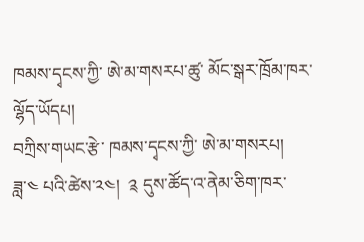ཁམས་དྭངས་ཀྱི་ ཨེ་མ་གསརཔ་ཚུ་ མོང་སྒར་ཁྲོམ་ཁར་ལྷོད་ཡོདཔ།
བཀྲིས་གཡང་རྩེ་ ཁམས་དྭངས་ཀྱི་ ཨེ་མ་གསརཔ།
ཟླ་༤ པའི་ཚེས་༢༤།  ༉ དུས་ཚོད་འ་ནེམ་ཅིག་ཁར་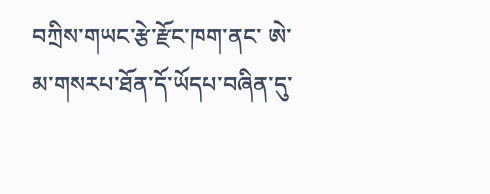བཀྲིས་གཡང་རྩེ་རྫོང་ཁག་ནང་ ཨེ་མ་གསརཔ་ཐོན་དོ་ཡོདཔ་བཞིན་དུ་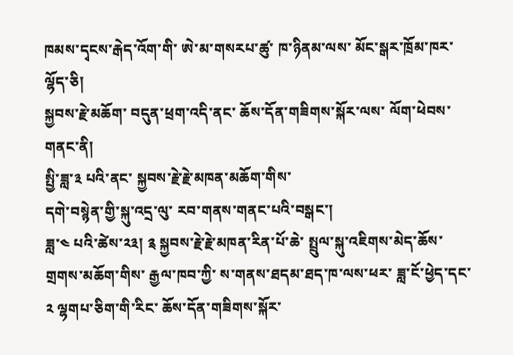ཁམས་དྭངས་རྒེད་འོག་གི་ ཨེ་མ་གསརཔ་ཚུ་ ཁ་ཉིནམ་ལས་ མོང་སྒར་ཁྲོམ་ཁར་ ལྷོད་ཅི།
སྐྱབས་རྗེ་མཆོག་ བདུན་ཕྲག་འདི་ནང་ ཆོས་དོན་གཟིགས་སྐོར་ལས་ ལོག་ཕེབས་གནང་ནི།
སྤྱི་ཟླ་༣ པའི་ནང་ སྐྱབས་རྗེ་རྗེ་མཁན་མཆོག་གིས་
དགེ་བསྙེན་གྱི་སྐུ་འདྲ་ལུ་ རབ་གནས་གནང་པའི་བསྒང་།
ཟླ་༤ པའི་ཚེས་༢༣། ༉ སྐྱབས་རྗེ་རྗེ་མཁན་རིན་པོ་ཆེ་ སྤྲུལ་སྐུ་འཇིགས་མེད་ཆོས་གྲགས་མཆོག་གིས་ རྒྱལ་ཁབ་ཀྱི་ ས་གནས་ཐདམ་ཐད་ཁ་ལས་ཕར་ ཟླ་ངོ་ཕྱེད་དང་༢ ལྷགཔ་ཅིག་གི་རིང་ ཆོས་དོན་གཟིགས་སྐོར་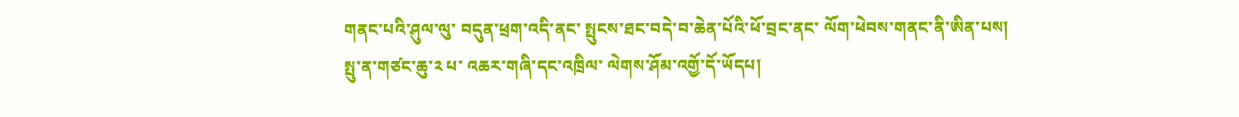གནང་པའི་ཤུལ་ལུ་ བདུན་ཕྲག་འདི་ནང་ སྤུངས་ཐང་བདེ་བ་ཆེན་པོའི་ཕོ་བྲང་ནང་ ལོག་ཕེབས་གནང་ནི་ཨིན་པས།
སྤུ་ན་གཙང་ཆུ་༢ པ་ འཆར་གཞི་དང་འཁྲིལ་ ལེགས་ཤོམ་འགྱོ་དོ་ཡོདཔ།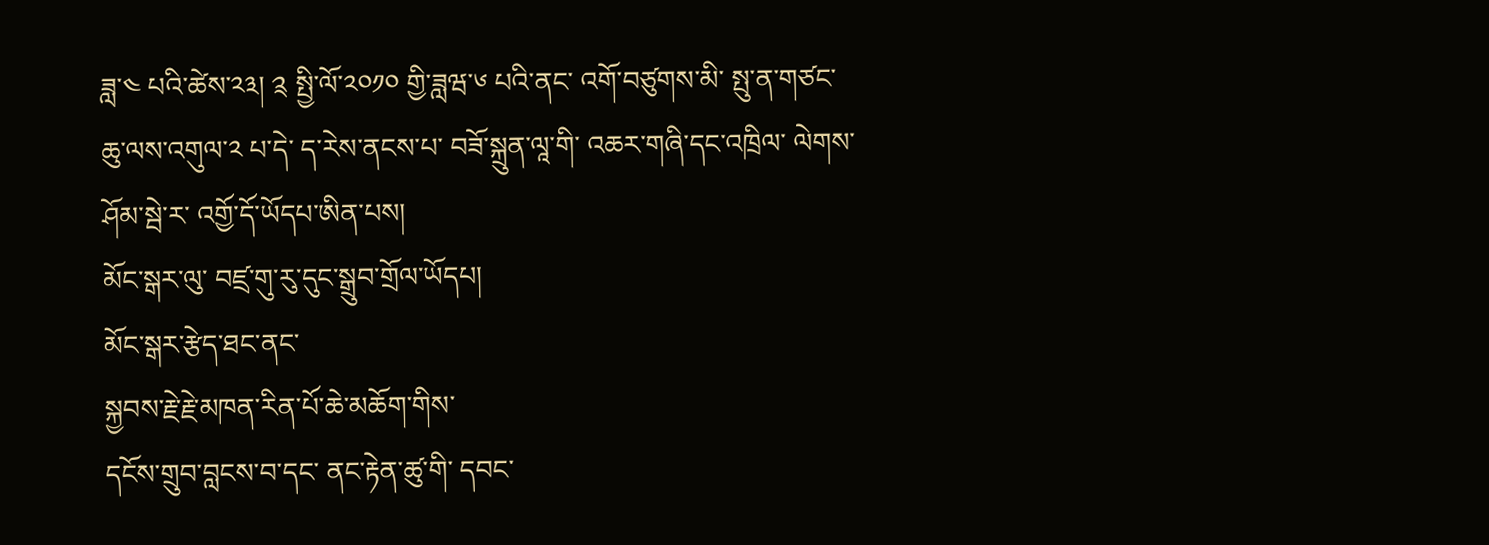ཟླ་༤ པའི་ཚེས་༢༣། ༉ སྤྱི་ལོ་༢༠༡༠ གྱི་ཟླཝ་༦ པའི་ནང་ འགོ་བཙུགས་མི་ སྤུ་ན་གཙང་ཆུ་ལས་འགུལ་༢ པ་དེ་ ད་རེས་ནངས་པ་ བཟོ་སྐྲུན་ལཱ་གི་ འཆར་གཞི་དང་འཁྲིལ་ ལེགས་ཤོམ་སྦེ་ར་ འགྱོ་དོ་ཡོདཔ་ཨིན་པས།
མོང་སྒར་ལུ་ བཛྲ་གུ་རུ་དུང་སྒྲུབ་གྲོལ་ཡོདཔ།
མོང་སྒར་རྩེད་ཐང་ནང་
སྐྱབས་རྗེ་རྗེ་མཁན་རིན་པོ་ཆེ་མཆོག་གིས་
དངོས་གྲུབ་བླངས་བ་དང་ ནང་རྟེན་ཚུ་གི་ དབང་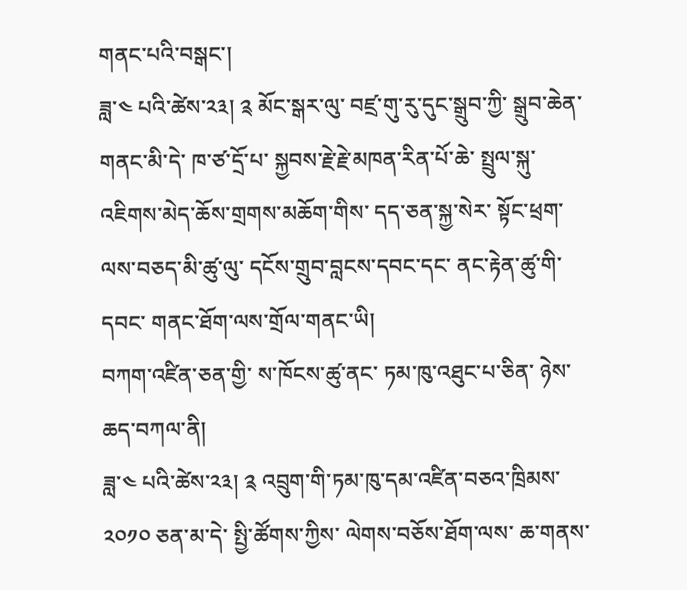གནང་པའི་བསྒང་།
ཟླ་༤ པའི་ཚེས་༢༣། ༉ མོང་སྒར་ལུ་ བཛྲ་གུ་རུ་དུང་སྒྲུབ་ཀྱི་ སྒྲུབ་ཆེན་གནང་མི་དེ་ ཁ་ཙ་དྲོ་པ་ སྐྱབས་རྗེ་རྗེ་མཁན་རིན་པོ་ཆེ་ སྤྲུལ་སྐུ་འཇིགས་མེད་ཆོས་གྲགས་མཆོག་གིས་ དད་ཅན་སྐྱ་སེར་ སྟོང་ཕྲག་ལས་བཅད་མི་ཚུ་ལུ་ དངོས་གྲུབ་བླངས་དབང་དང་ ནང་རྟེན་ཚུ་གི་དབང་ གནང་ཐོག་ལས་གྲོལ་གནང་ཡི།
བཀག་འཛིན་ཅན་གྱི་ ས་ཁོངས་ཚུ་ནང་ ཏམ་ཁུ་འཐུང་པ་ཅིན་ ཉེས་ཆད་བཀལ་ནི།
ཟླ་༤ པའི་ཚེས་༢༣། ༉ འབྲུག་གི་ཏམ་ཁུ་དམ་འཛིན་བཅའ་ཁྲིམས་༢༠༡༠ ཅན་མ་དེ་ སྤྱི་ཚོགས་ཀྱིས་ ལེགས་བཅོས་ཐོག་ལས་ ཆ་གནས་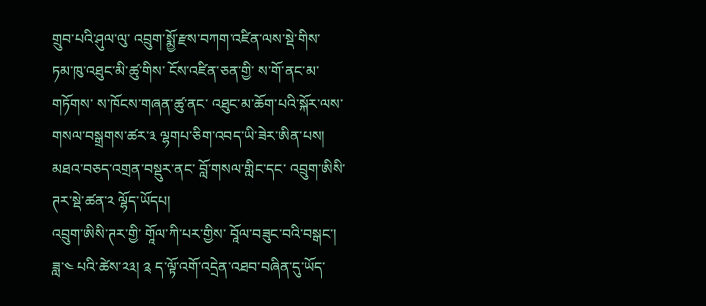གྲུབ་པའི་ཤུལ་ལུ་ འབྲུག་སྨྱོ་རྫས་བཀག་འཛིན་ལས་སྡེ་གིས་ ཏམ་ཁུ་འཐུང་མི་ཚུ་གིས་ ངོས་འཛིན་ཅན་གྱི་ ས་གོ་ནང་མ་གཏོགས་ ས་ཁོངས་གཞན་ཚུ་ནང་ འཐུང་མ་ཆོག་པའི་སྐོར་ལས་ གསལ་བསྒྲགས་ཚར་༣ ལྷགཔ་ཅིག་འབད་ཡི་ཟེར་ཨིན་པས།
མཐའ་བཅད་འགྲན་བསྡུར་ནང་ བློ་གསལ་གླིང་དང་ འབྲུག་ཨིསི་ཊར་སྡེ་ཚན་༢ ལྷོད་ཡོདཔ།
འབྲུག་ཨིསི་ཊར་གྱི་ གཱོལ་ཀི་པར་གྱིས་ བཱོལ་བཟུང་བའི་བསྒང་།
ཟླ་༤ པའི་ཚེས་༢༣། ༉ ད་ལྟོ་འགོ་འདྲེན་འཐབ་བཞིན་དུ་ཡོད་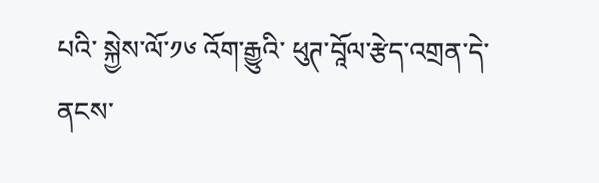པའི་ སྐྱེས་ལོ་༡༦ འོག་རྒྱུའི་ ཕུཊ་བཱོལ་རྩེད་འགྲན་དེ་ ནངས་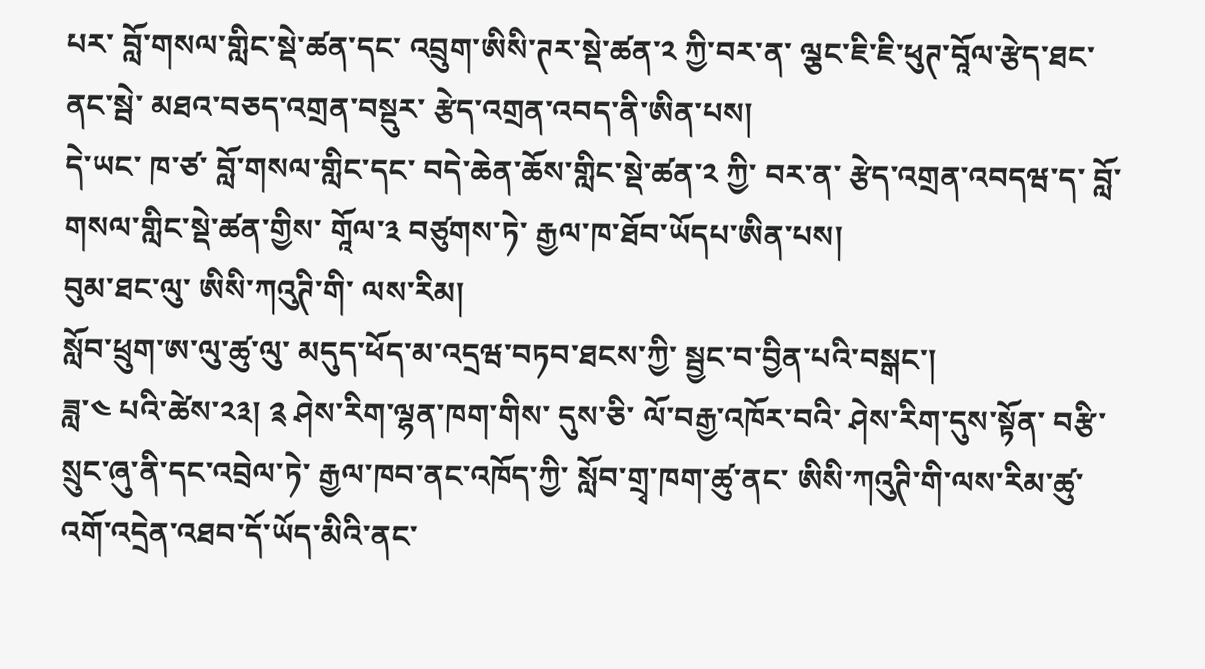པར་ བློ་གསལ་གླིང་སྡེ་ཚན་དང་ འབྲུག་ཨིསི་ཊར་སྡེ་ཚན་༢ ཀྱི་བར་ན་ ལྕང་ཇི་ཇི་ཕུཊ་བཱོལ་རྩེད་ཐང་ནང་སྦེ་ མཐའ་བཅད་འགྲན་བསྡུར་ རྩེད་འགྲན་འབད་ནི་ཨིན་པས།
དེ་ཡང་ ཁ་ཙ་ བློ་གསལ་གླིང་དང་ བདེ་ཆེན་ཆོས་གླིང་སྡེ་ཚན་༢ ཀྱི་ བར་ན་ རྩེད་འགྲན་འབདཝ་ད་ བློ་གསལ་གླིང་སྡེ་ཚན་གྱིས་ གཱོལ་༣ བཙུགས་ཏེ་ རྒྱལ་ཁ་ཐོབ་ཡོདཔ་ཨིན་པས།
བུམ་ཐང་ལུ་ ཨིསི་ཀའུཊི་གི་ ལས་རིམ།
སློབ་ཕྲུག་ཨ་ལུ་ཚུ་ལུ་ མདུད་ཕོད་མ་འདྲཝ་བཏབ་ཐངས་ཀྱི་ སྦྱང་བ་བྱིན་པའི་བསྒང་།
ཟླ་༤ པའི་ཚེས་༢༣། ༉ ཤེས་རིག་ལྷན་ཁག་གིས་ དུས་ཅི་ ལོ་བརྒྱ་འཁོར་བའི་ ཤེས་རིག་དུས་སྟོན་ བརྩི་སྲུང་ཞུ་ནི་དང་འབྲེལ་ཏེ་ རྒྱལ་ཁབ་ནང་འཁོད་ཀྱི་ སློབ་གྲྭ་ཁག་ཚུ་ནང་ ཨིསི་ཀའུཊི་གི་ལས་རིམ་ཚུ་ འགོ་འདྲེན་འཐབ་དོ་ཡོད་མིའི་ནང་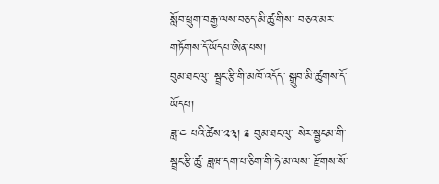སློབ་ཕྲུག་བརྒྱ་ལས་བཅད་མི་ཚུ་གིས་ བཅའ་མར་གཏོགས་དོ་ཡོདཔ་ཨིན་པས།
བུམ་ཐང་ལུ་ སྦྲང་རྩི་གི་མཁོ་འདོད་ སྒྲུབ་མི་ཚུགས་དོ་ཡོདཔ།
ཟླ་༤ པའི་ཚེས་༢༣། ༉ བུམ་ཐང་ལུ་ སེར་སྦྱངམ་གི་ སྦྲང་རྩི་ཚུ་ ཟླཝ་དག་པ་ཅིག་གི་ཧེ་མ་ལས་ རྫོགས་སོ་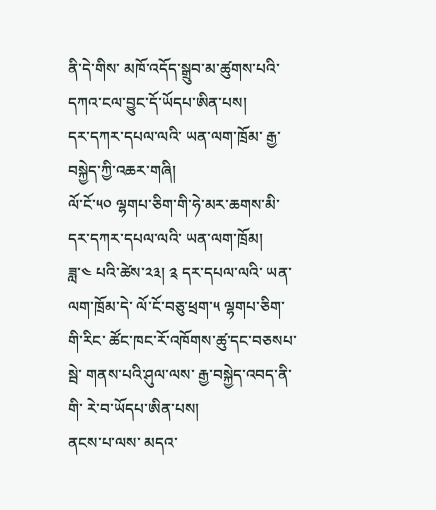ནི་དེ་གིས་ མཁོ་འདོད་སྒྲུབ་མ་ཚུགས་པའི་ དཀའ་ངལ་བྱུང་དོ་ཡོདཔ་ཨིན་པས།
དར་དཀར་དཔལ་ལའི་ ཡན་ལག་ཁྲོམ་ རྒྱ་བསྐྱེད་ཀྱི་འཆར་གཞི།
ལོ་ངོ་༥༠ ལྷགཔ་ཅིག་གི་ཧེ་མར་ཆགས་མི་ དར་དཀར་དཔལ་ལའི་ ཡན་ལག་ཁྲོམ།
ཟླ་༤ པའི་ཚེས་༢༣། ༉ དར་དཔལ་ལའི་ ཡན་ལག་ཁྲོམ་དེ་ ལོ་ངོ་བཅུ་ཕྲག་༥ ལྷགཔ་ཅིག་གི་རིང་ ཚོང་ཁང་རོ་འཁོགས་ཚུ་དང་བཅསཔ་སྦེ་ གནས་པའི་ཤུལ་ལས་ རྒྱ་བསྐྱེད་འབད་ནི་གི་ རེ་བ་ཡོདཔ་ཨིན་པས།
ནངས་པ་ལས་ མདའ་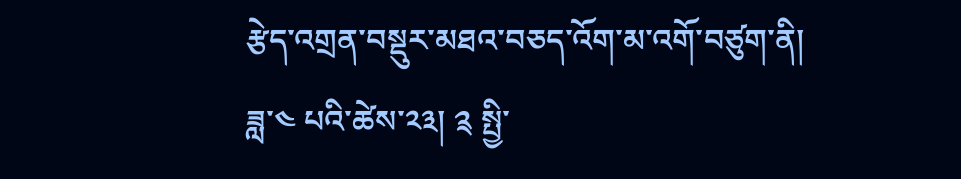རྩེད་འགྲན་བསྡུར་མཐའ་བཅད་འོག་མ་འགོ་བཙུག་ནི།
ཟླ་༤ པའི་ཚེས་༢༣། ༉ སྤྱི་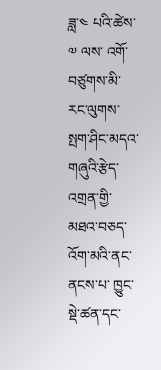ཟླ་༤ པའི་ཚེས་༧ ལས་ འགོ་བཙུགས་མི་ རང་ལུགས་སྤག་ཤིང་མདའ་གཞུའི་རྩེད་འགྲན་གྱི་ མཐའ་བཅད་འོག་མའི་ནང་ ནངས་པ་ ཁྱུང་སྡེ་ཚན་དང་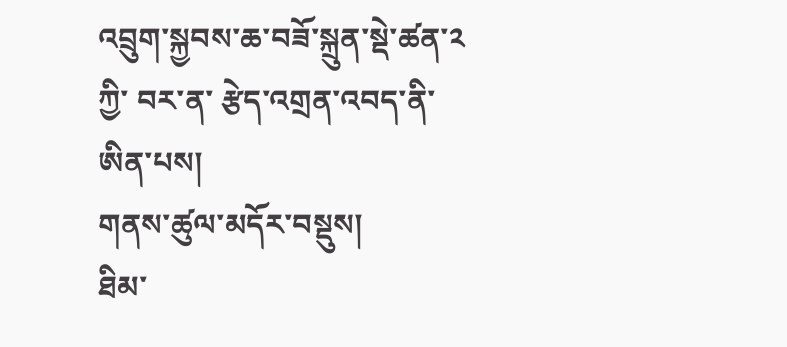འབྲུག་སྐྱབས་ཆ་བཟོ་སྐྲུན་སྡེ་ཚན་༢ ཀྱི་ བར་ན་ རྩེད་འགྲན་འབད་ནི་ ཨིན་པས།
གནས་ཚུལ་མདོར་བསྡུས།
ཐིམ་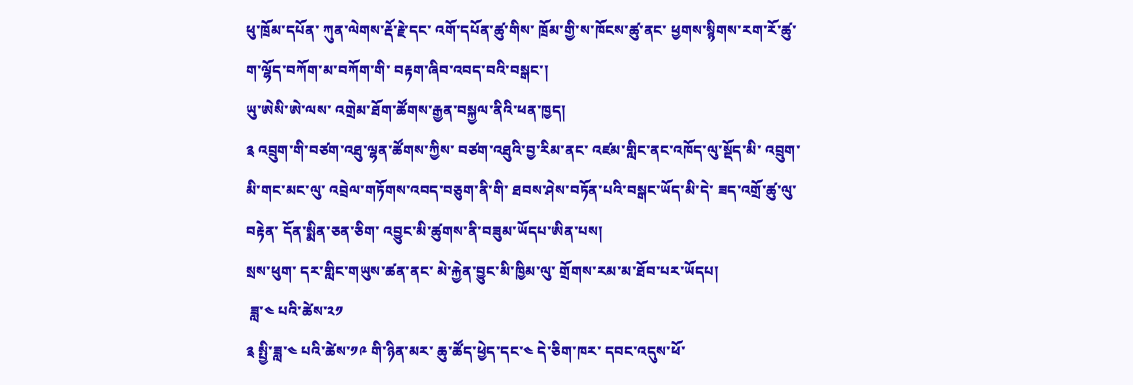ཕུ་ཁྲོམ་དཔོན་ ཀུན་ལེགས་རྡོ་རྗེ་དང་ འགོ་དཔོན་ཚུ་གིས་ ཁྲོམ་གྱི་ས་ཁོངས་ཚུ་ནང་ ཕྱགས་སྙིགས་རག་རོ་ཚུ་ ག་ལྷོད་བཀོག་མ་བཀོག་གི་ བརྟག་ཞིབ་འབད་བའི་བསྒང་།
ཡུ་ཨེསི་ཨེ་ལས་ འགྲེམ་ཐོག་ཚོགས་རྒྱན་བསྐྱལ་ནིའི་ཕན་ཁྱད།
༉ འབྲུག་གི་བཙག་འཐུ་ལྷན་ཚོགས་ཀྱིས་ བཙག་འཐུའི་བྱ་རིམ་ནང་ འཛམ་གླིང་ནང་འཁོད་ལུ་སྡོད་མི་ འབྲུག་མི་གང་མང་ལུ་ འབྲེལ་གཏོགས་འབད་བཅུག་ནི་གི་ ཐབས་ཤེས་བཏོན་པའི་བསྒང་ཡོད་མི་དེ་ ཟད་འགྲོ་ཚུ་ལུ་བརྟེན་ དོན་སྨིན་ཅན་ཅིག་ འབྱུང་མི་ཚུགས་ནི་བཟུམ་ཡོདཔ་ཨིན་པས།
སྲས་ཕུག་ དར་གླིང་གཡུས་ཚན་ནང་ མེ་རྐྱེན་བྱུང་མི་ཁྱིམ་ལུ་ གྲོགས་རམ་མ་ཐོབ་པར་ཡོདཔ།
 ཟླ་༤ པའི་ཚེས་༢༡
༉ སྤྱི་ཟླ་༤ པའི་ཚེས་༡༩ གི་ཉིན་མར་ ཆུ་ཚོད་ཕྱེད་དང་༤ དེ་ཅིག་ཁར་ དབང་འདུས་ཕོ་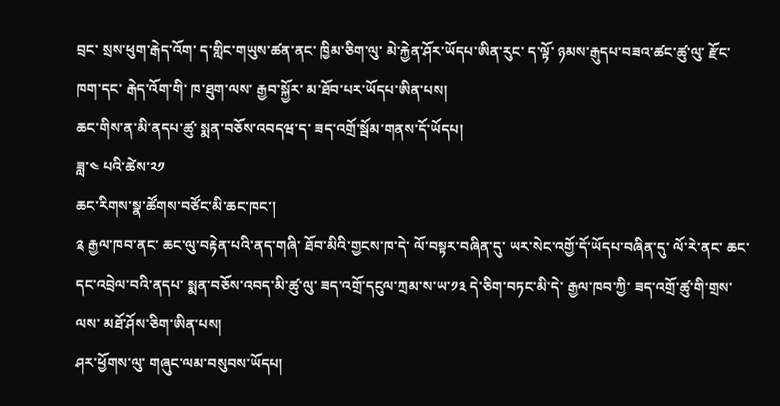བྲང་ སྲས་ཕུག་རྒེད་འོག་ ད་གླིང་གཡུས་ཚན་ནང་ ཁྱིམ་ཅིག་ལུ་ མེ་རྐྱེན་ཤོར་ཡོདཔ་ཨིན་རུང་ ད་ལྟོ་ ཉམས་རྒུདཔ་བཟའ་ཚང་ཚུ་ལུ་ རྫོང་ཁག་དང་ རྒེད་འོག་གི་ ཁ་ཐུག་ལས་ རྒྱབ་སྐྱོར་ མ་ཐོབ་པར་ཡོདཔ་ཨིན་པས།
ཆང་གིས་ན་མི་ནདཔ་ཚུ་ སྨན་བཅོས་འབདཝ་ད་ ཟད་འགྲོ་སྦོམ་གནས་དོ་ཡོདཔ།
ཟླ་༤ པའི་ཚེས་༢༡
ཆང་རིགས་སྣ་ཚོགས་བཙོང་མི་ཆང་ཁང་།
༉ རྒྱལ་ཁབ་ནང་ ཆང་ལུ་བརྟེན་པའི་ནད་གཞི་ ཐོབ་མིའི་གྱངས་ཁ་དེ་ ལོ་བསྟར་བཞིན་དུ་ ཡར་སེང་འགྱོ་དོ་ཡོདཔ་བཞིན་དུ་ ལོ་རེ་ནང་ ཆང་དང་འབྲེལ་བའི་ནདཔ་ སྨན་བཅོས་འབད་མི་ཚུ་ལུ་ ཟད་འགྲོ་དངུལ་ཀྲམ་ས་ཡ་༡༣ དེ་ཅིག་བཏང་མི་དེ་ རྒྱལ་ཁབ་ཀྱི་ ཟད་འགྲོ་ཚུ་གི་གྲས་ལས་ མཐོ་ཤོས་ཅིག་ཨིན་པས།
ཤར་ཕྱོགས་ལུ་ གཞུང་ལམ་བསུབས་ཡོདཔ།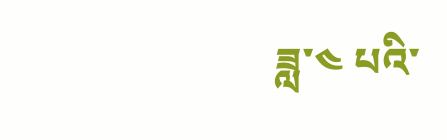ཟླ་༤ པའི་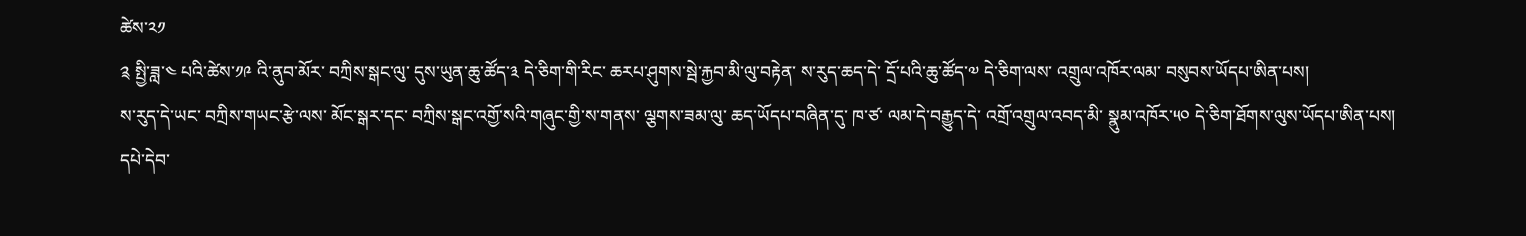ཚེས་༢༡
༉ སྤྱི་ཟླ་༤ པའི་ཚེས་༡༩ འི་ནུབ་མོར་ བཀྲིས་སྒང་ལུ་ དུས་ཡུན་ཆུ་ཚོད་༣ དེ་ཅིག་གི་རིང་ ཆརཔ་ཤུགས་སྦེ་རྐྱབ་མི་ལུ་བརྟེན་ ས་རུད་ཆད་དེ་ དྲོ་པའི་ཆུ་ཚོད་༧ དེ་ཅིག་ལས་ འགྲུལ་འཁོར་ལམ་ བསུབས་ཡོདཔ་ཨིན་པས།
ས་རུད་དེ་ཡང་ བཀྲིས་གཡང་རྩེ་ལས་ མོང་སྒར་དང་ བཀྲིས་སྒང་འགྱོ་སའི་གཞུང་གྱི་ས་གནས་ ལྕགས་ཟམ་ལུ་ ཆད་ཡོདཔ་བཞིན་དུ་ ཁ་ཙ་ ལམ་དེ་བརྒྱུད་དེ་ འགྲོ་འགྲུལ་འབད་མི་ སྣུམ་འཁོར་༥༠ དེ་ཅིག་ཐོགས་ལུས་ཡོདཔ་ཨིན་པས།
དཔེ་དེབ་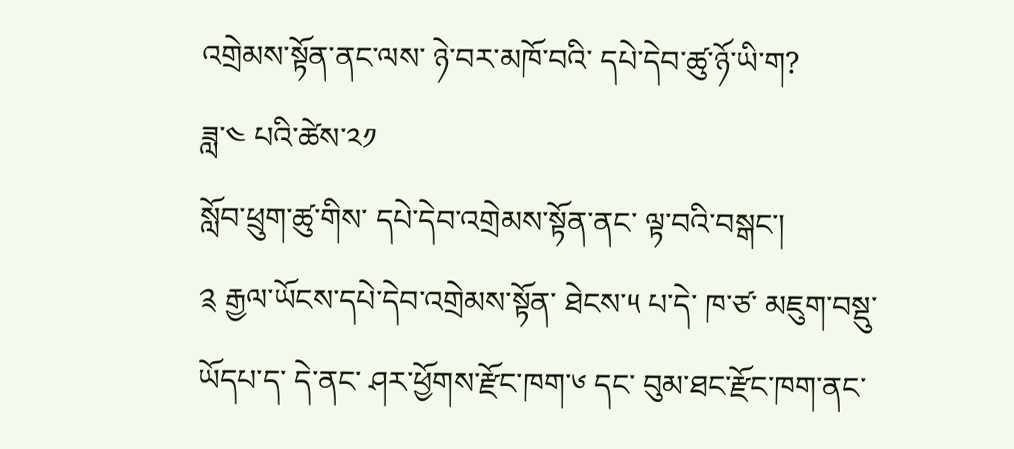འགྲེམས་སྟོན་ནང་ལས་ ཉེ་བར་མཁོ་བའི་ དཔེ་དེབ་ཚུ་ཉོ་ཡི་ག?
ཟླ་༤ པའི་ཚེས་༢༡
སློབ་ཕྲུག་ཚུ་གིས་ དཔེ་དེབ་འགྲེམས་སྟོན་ནང་ ལྟ་བའི་བསྒང་།
༉ རྒྱལ་ཡོངས་དཔེ་དེབ་འགྲེམས་སྟོན་ ཐེངས་༥ པ་དེ་ ཁ་ཙ་ མཇུག་བསྡུ་ཡོདཔ་ད་ དེ་ནང་ ཤར་ཕྱོགས་རྫོང་ཁག་༦ དང་ བུམ་ཐང་རྫོང་ཁག་ནང་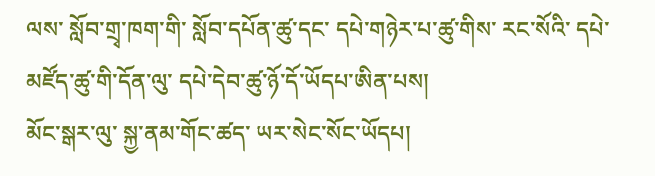ལས་ སློབ་གྲྭ་ཁག་གི་ སློབ་དཔོན་ཚུ་དང་ དཔེ་གཉེར་པ་ཚུ་གིས་ རང་སོའི་ དཔེ་མཛོད་ཚུ་གི་དོན་ལུ་ དཔེ་དེབ་ཚུ་ཉོ་དོ་ཡོདཔ་ཨིན་པས།
མོང་སྒར་ལུ་ སྐྱ་ནམ་གོང་ཚད་ ཡར་སེང་སོང་ཡོདཔ།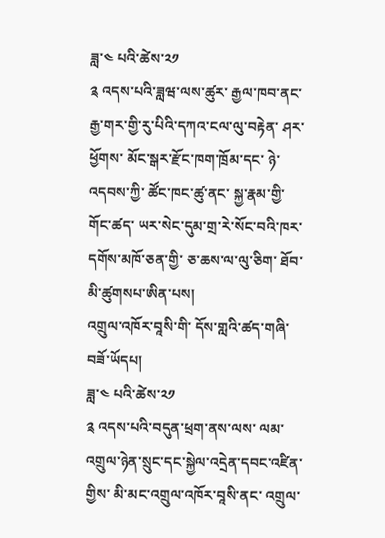ཟླ་༤ པའི་ཚེས་༢༡
༉ འདས་པའི་ཟླཝ་ལས་ཚུར་ རྒྱལ་ཁབ་ནང་ རྒྱ་གར་གྱི་རུ་པིའི་དཀའ་ངལ་ལུ་བརྟེན་ ཤར་ཕྱོགས་ མོང་སྒར་རྫོང་ཁག་ཁྲོམ་དང་ ཉེ་འདབས་ཀྱི་ ཚོང་ཁང་ཚུ་ནང་ སྐྱ་རྣམ་གྱི་གོང་ཚད་ ཡར་སེང་དུམ་གྲ་རེ་སོང་བའི་ཁར་ དགོས་མཁོ་ཅན་གྱི་ ཅ་ཆས་ལ་ལུ་ཅིག་ ཐོབ་མི་ཚུགསཔ་ཨིན་པས།
འགྲུལ་འཁོར་བཱསི་གི་ དོས་གླའི་ཚད་གཞི་ བཟོ་ཡོདཔ།
ཟླ་༤ པའི་ཚེས་༢༡
༉ འདས་པའི་བདུན་ཕྲག་ནས་ལས་ ལམ་འགྲུལ་ཉེན་སྲུང་དང་སྐྱེལ་འདྲེན་དབང་འཛིན་གྱིས་ མི་མང་འགྲུལ་འཁོར་བཱསི་ནང་ འགྲུལ་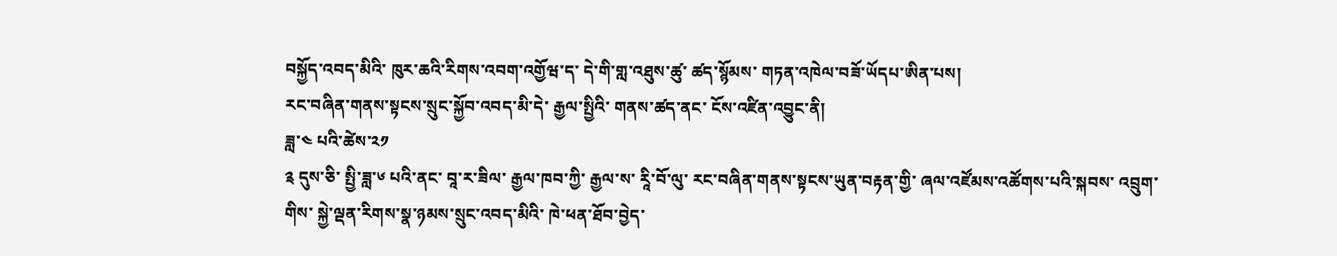བསྐྱོད་འབད་མིའི་ ཁུར་ཆའི་རིགས་འབག་འགྱོཝ་ད་ དེ་གི་གླ་འཐུས་ཚུ་ ཚད་སྙོམས་ གཏན་འཁེལ་བཟོ་ཡོདཔ་ཨིན་པས།
རང་བཞིན་གནས་སྟངས་སྲུང་སྐྱོབ་འབད་མི་དེ་ རྒྱལ་སྤྱིའི་ གནས་ཚད་ནང་ ངོས་འཛིན་འབྱུང་ནི།
ཟླ་༤ པའི་ཚེས་༢༡
༉ དུས་ཅི་ སྤྱི་ཟླ་༦ པའི་ནང་ བཱ་ར་ཟིལ་ རྒྱལ་ཁབ་ཀྱི་ རྒྱལ་ས་ རཱི་བོ་ལུ་ རང་བཞིན་གནས་སྟངས་ཡུན་བརྟན་གྱི་ ཞལ་འཛོམས་འཚོགས་པའི་སྐབས་ འབྲུག་གིས་ སྐྱེ་ལྡན་རིགས་སྣ་ཉམས་སྲུང་འབད་མིའི་ ཁེ་ཕན་ཐོབ་བྱེད་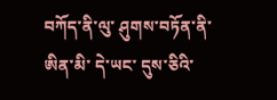བཀོད་ནི་ལུ་ ཤུགས་བཏོན་ནི་ཨིན་མི་ དེ་ཡང་ དུས་ཅིའི་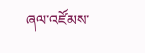ཞལ་འཛོམས་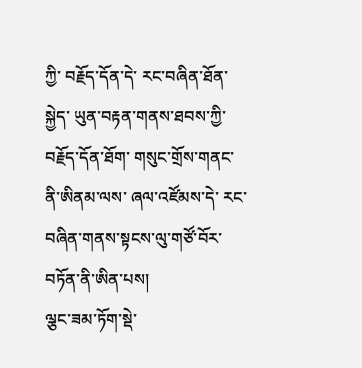ཀྱི་ བརྗོད་དོན་དེ་ རང་བཞིན་ཐོན་སྐྱེད་ ཡུན་བརྟན་གནས་ཐབས་ཀྱི་བརྗོད་དོན་ཐོག་ གསུང་གྲོས་གནང་ནི་ཨིནམ་ལས་ ཞལ་འཛོམས་དེ་ རང་བཞིན་གནས་སྟངས་ལུ་གཙོ་བོར་ བཏོན་ནི་ཨིན་པས།
ལྕང་ཟམ་ཏོག་སྡེ་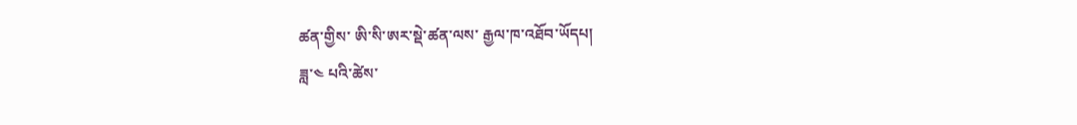ཚན་གྱིས་ ཨི་སི་ཨར་སྡེ་ཚན་ལས་ རྒྱལ་ཁ་འཐོབ་ཡོདཔ།
ཟླ་༤ པའི་ཚེས་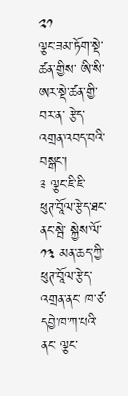༢༡
ལྕང་ཟམ་ཏོག་སྡེ་ཚན་གྱིས་ ཨི་སི་ཨར་སྡེ་ཚན་གྱི་བར་ན་ རྩེད་འགྲན་འབད་བའི་བསྒང་།
༉ ལྕང་ཇི་ཇི་ ཕུཊ་བཱོལ་རྩེད་ཐང་ནང་སྦེ་ སྐྱེས་ལོ་༡༣ མན་ཆད་ཀྱི་ ཕུཊ་བཱོལ་རྩེད་འགྲན་ནང་ ཁ་ཙ་ དབྱེ་ཁ་ཀ་པའི་ནང་ ལྕང་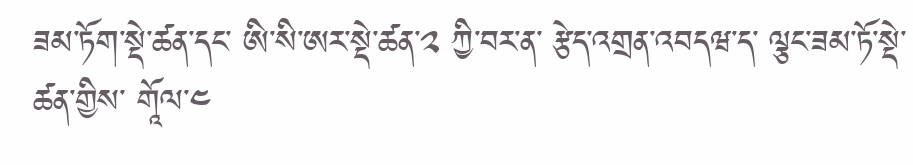ཟམ་ཏོག་སྡེ་ཚན་དང་ ཨི་སི་ཨར་སྡེ་ཚན་༢ ཀྱི་བར་ན་ རྩེད་འགྲན་འབདཝ་ད་ ལྕང་ཟམ་ཏོ་སྡེ་ཚན་གྱིས་ གཱོལ་༤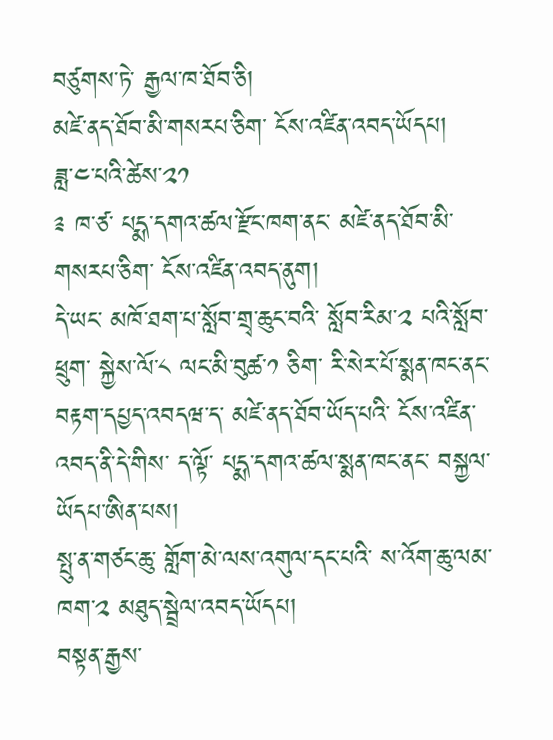བཙུགས་ཏེ་ རྒྱལ་ཁ་ཐོབ་ཅི།
མཛེ་ནད་ཐོབ་མི་གསརཔ་ཅིག་ ངོས་འཛིན་འབད་ཡོདཔ།
ཟླ་༤་པའི་ཚེས་༢༡
༉ ཁ་ཙ་ པདྨ་དགའ་ཚལ་རྫོང་ཁག་ནང་ མཛེ་ནད་ཐོབ་མི་གསརཔ་ཅིག་ ངོས་འཛིན་འབད་ནུག།
དེ་ཡང་ མཁོ་ཐག་པ་སློབ་གྲྭ་ཆུང་བའི་ སློབ་རིམ་༢ པའི་སློབ་ཕྲུག་ སྐྱེས་ལོ་༨ ལང་མི་བུཚ་༡ ཅིག་ རི་སེར་པོ་སྨན་ཁང་ནང་ བརྟག་དཔྱད་འབདཝ་ད་ མཛེ་ནད་ཐོབ་ཡོད་པའི་ ངོས་འཛིན་འབད་ནི་དེ་གིས་ ད་ལྟོ་ པདྨ་དགའ་ཚལ་སྨན་ཁང་ནང་ བསྐྱལ་ཡོདཔ་ཨིན་པས།
སྤུ་ན་གཙང་ཆུ་ གློག་མེ་ལས་འགུལ་དང་པའི་ ས་འོག་ཆུ་ལམ་ ཁག་༢ མཐུད་སྦྲེལ་འབད་ཡོདཔ།
བསྟན་རྒྱས་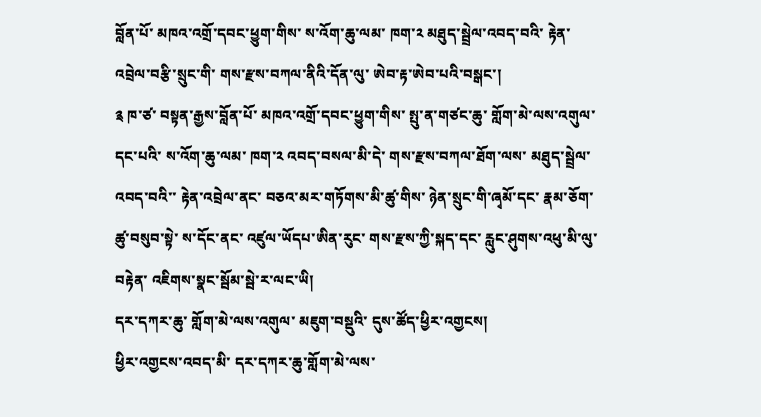བློན་པོ་ མཁའ་འགྲོ་དབང་ཕྱུག་གིས་ ས་འོག་ཆུ་ལམ་ ཁག་༢ མཐུད་སྦྲེལ་འབད་བའི་ རྟེན་འབྲེལ་བརྩི་སྲུང་གི་ གས་རྫས་བཀལ་ནིའི་དོན་ལུ་ ཨེབ་རྟ་ཨེབ་པའི་བསྒང་།
༉ ཁ་ཙ་ བསྟན་རྒྱས་བློན་པོ་ མཁའ་འགྲོ་དབང་ཕྱུག་གིས་ སྤུ་ན་གཙང་ཆུ་ གློག་མེ་ལས་འགུལ་དང་པའི་ ས་འོག་ཆུ་ལམ་ ཁག་༢ འབད་བསལ་མི་དེ་ གས་རྫས་བཀལ་ཐོག་ལས་ མཐུད་སྦྲེལ་འབད་བའི་་ རྟེན་འབྲེལ་ནང་ བཅའ་མར་གཏོགས་མི་ཚུ་གིས་ ཉེན་སྲུང་གི་ཞྭམོ་དང་ རྣམ་ཅོག་ཚུ་བསུབ་སྟེ་ ས་དོང་ནང་ འཛུལ་ཡོདཔ་ཨིན་རུང་ གས་རྫས་ཀྱི་སྐད་དང་ རླུང་ཤུགས་འཕུ་མི་ལུ་བརྟེན་ འཇིགས་སྣང་སྦོམ་སྦེ་ར་ལང་ཡི།
དར་དཀར་ཆུ་ གློག་མེ་ལས་འགུལ་ མཇུག་བསྡུའི་ དུས་ཚོད་ཕྱིར་འགྱངས།
ཕྱིར་འགྱངས་འབད་མི་ དར་དཀར་ཆུ་གློག་མེ་ལས་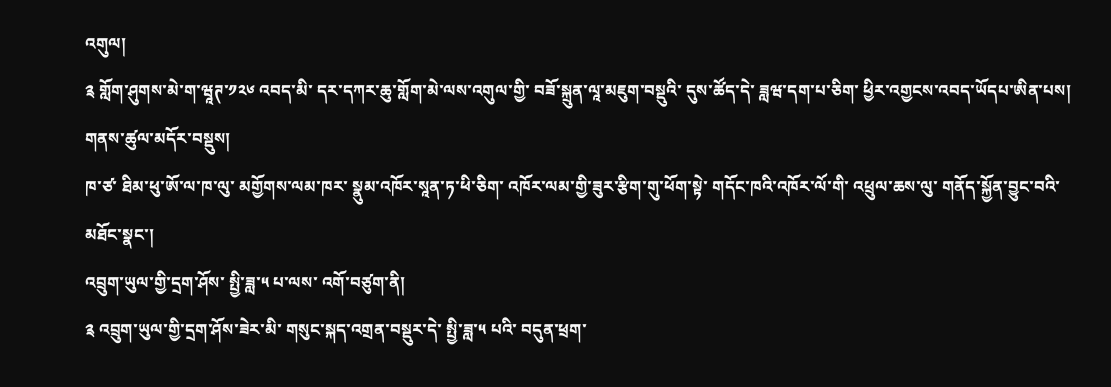འགུལ།
༉ གློག་ཤུགས་མེ་ག་ཝཱཊ་༡༢༦ འབད་མི་ དར་དཀར་ཆུ་གློག་མེ་ལས་འགུལ་གྱི་ བཟོ་སྐྲུན་ལཱ་མཇུག་བསྡུའི་ དུས་ཚོད་དེ་ ཟླཝ་དག་པ་ཅིག་ ཕྱིར་འགྱངས་འབད་ཡོདཔ་ཨིན་པས།
གནས་ཚུལ་མདོར་བསྡུས།
ཁ་ཙ་ ཐིམ་ཕུ་ཨོ་ལ་ཁ་ལུ་ མགྱོགས་ལམ་ཁར་ སྣུམ་འཁོར་སཱན་ཏ་ཕི་ཅིག་ འཁོར་ལམ་གྱི་ཟུར་རྩིག་གུ་ཕོག་སྟེ་ གདོང་ཁའི་འཁོར་ལོ་གི་ འཕྲུལ་ཆས་ལུ་ གནོད་སྐྱོན་བྱུང་བའི་མཐོང་སྣང་།
འབྲུག་ཡུལ་གྱི་དྲག་ཤོས་ སྤྱི་ཟླ་༥ པ་ལས་ འགོ་བཙུག་ནི།
༉ འབྲུག་ཡུལ་གྱི་དྲག་ཤོས་ཟེར་མི་ གསུང་སྐད་འགྲན་བསྡུར་དེ་ སྤྱི་ཟླ་༥ པའི་ བདུན་ཕྲག་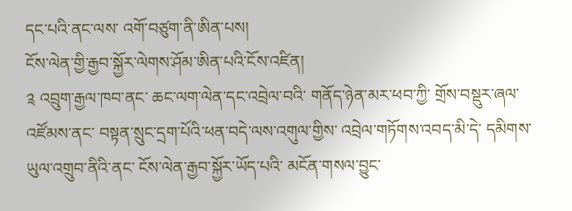དང་པའི་ནང་ལས་ འགོ་བཙུག་ནི་ཨིན་པས།
ངོས་ལེན་གྱི་རྒྱབ་སྐྱོར་ལེགས་ཤོམ་ཨིན་པའི་ངོས་འཛིན།
༉ འབྲུག་རྒྱལ་ཁབ་ནང་ ཆང་ལག་ལེན་དང་འབྲེལ་བའི་ གནོད་ཉེན་མར་ཕབ་ཀྱི་ གྲོས་བསྡུར་ཞལ་འཛོམས་ནང་ བསྟན་སྲུང་དྲག་པོའི་ཕན་བདེ་ལས་འགུལ་གྱིས་ འབྲེལ་གཏོགས་འབད་མི་དེ་ དམིགས་ཡུལ་འགྲུབ་ནིའི་ནང་ ངོས་ལེན་རྒྱབ་སྐྱོར་ཡོད་པའི་ མངོན་གསལ་བྱུང་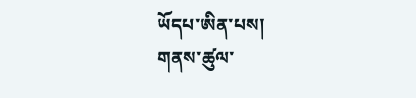ཡོདཔ་ཨིན་པས།
གནས་ཚུལ་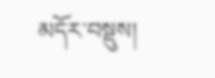མདོར་བསྡུས།